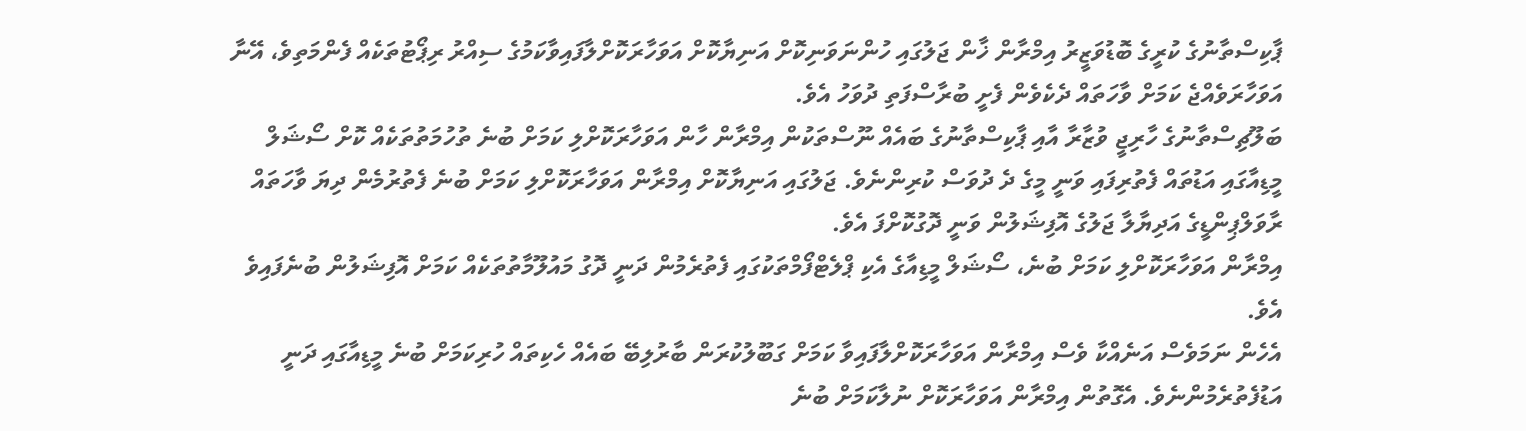ޕާކިސްތާނުގެ ކުރީގެ ބޮޑުވަޒީރު އިމްރާން ޚާން ޖަލުގައި ހުންނަވަނިކޮށް އަނިޔާކޮށް އަވަހާރަކޮށްލާފައިވާކަމުގެ ސިއްރު ރިޕޯޓުތަކެއް ފެންމަތިވެ، އޭނާ އަވަހާރަވެއްޖެ ކަމަށް ވާހަތައް ދެކެވެން ފެށީ ބުރާސްފަތި ދުވަހު އެވެ.
ބަލޫޗިސްތާނުގެ ހާރިޖީ ވުޒާރާ އާއި ޕާކިސްތާނުގެ ބައެއް ނޫސްތަކުން އިމްރާން ހާން އަވަހާރަކޮށްލި ކަމަށް ބުނެ ތުހުމަތުތަކެއް ކޮށް ސޯޝަލް މީޑިއާގައި އަޑުތައް ފެތުރިފައި ވަނީ މީގެ ދެ ދުވަސް ކުރިންނެވެ. ޖަލުގައި އަނިޔާކޮށް އިމްރާން އަވަހާރަކޮށްލި ކަމަށް ބުނެ ފެތުރުމެން ދިޔަ ވާހަތައް ރާވަލްޕިންޑީގެ އަދިޔާލާ ޖަލުގެ އޮފިޝަލުން ވަނީ ދޮގުކޮށްފަ އެވެ.
އިމްރާން އަވަހާރަކޮށްލި ކަމަށް ބުނެ، ސޯޝަލް މީޑިއާގެ އެކި ޕްލެޓްފޯމްތަކުގައި ފެތުރެމުން ދަނީ ދޮގު މައުލޫމާތުތަކެއް ކަމަށް އޮފިޝަލުން ބުނެފައިވެ އެވެ.
އެހެން ނަމަވެސް އަނެއްކާ ވެސް އިމްރާން އަވަހާރަކޮށްލާފައިވާ ކަމަށް ގަބޫލުކުރަން ބާރުލިބޭ ބައެއް ހެކިތައް ހުރިކަމަށް ބުނެ މީޑިއާގައި ދަނީ އަޑުފެތުރެމުންނެވެ. އެގޮތުން އިމްރާން އަވަހާރަކޮށް ނުލާކަމަށް ބުނެ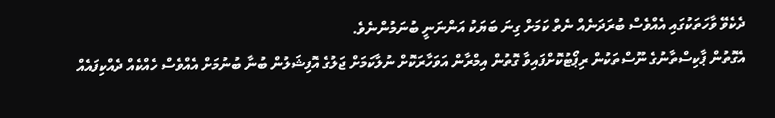ދެކެވޭ ވާހަތަކުގައި އެއްވެސް ބުރަދަނެއް ނެތް ކަމަށް ގިނަ ބަޔަކު އަންނަނީ ބުނަމުންނެވެ.
އެގޮތުން ޕާކިސްތާނުގެ ނޫސްތަކުން ރިޕޯޓުކޮށްފައިވާ ގޮތުން އިމްރާން އަވަހާރަކޮށް ނުލާކަމަށް ޖަލުގެ އޮފިޝަލުން ބުނާ ބުނުމަށް އެއްވެސް ހެއްކެއް ދެއްކިފައެއް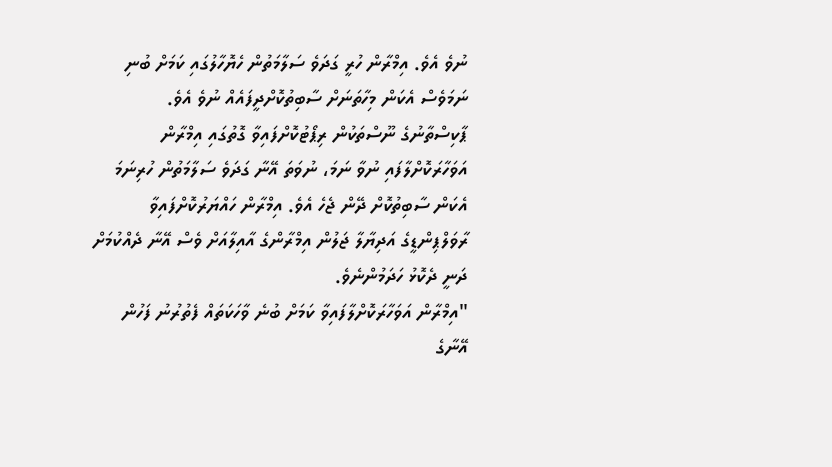ނުވެ އެވެ. އިމްރާން ހުރީ ގަދަވެ ސަލާމަތުން ހެޔޮހާލުގައި ކަމަށް ބުނި ނަމަވެސް އެކަން މިހާތަނަށް ސާބިތުކޮށްދީފައެއް ނުވެ އެވެ.
ޕާކިސްތާނުގެ ނޫސްތަކުން ރިޕޯޓުކޮށްފައިވާ ގޮތުގައި އިމްރާން އަވަހާރަކޮށްލާފައި ނުވާ ނަމަ، ނުވަތަ އޭނާ ގަދަވެ ސަލާމަތުން ހުރިނަމަ އެކަން ސާބިތުކޮށް ދޭން ޖެހެ އެވެ. އިމްރާން ހައްޔަރުކޮށްފައިވާ ރާވަލްޕިންޑީގެ އަދިޔާލާ ޖަލުން އިމްރާންގެ އާއިލާއަށް ވެސް އޭނާ ދެއްކުމަށް ދަނީ ދެކޮޅު ހަދަމުންނެވެ.
"އިމްރާން އަވަހާރަކޮށްލާފައިވާ ކަމަށް ބުނެ ވާހަކަތައް ފެތުރުނު ފަހުން އޭނާގެ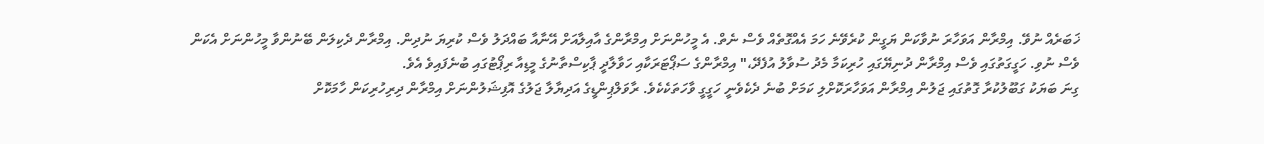ޚަބަރެއް ނުވޭ. އިމްރާން އަވަހާރަ ނުވާކަން ޔަގީން ކުރެވޭނެ ހަމަ އެއްގޮތެއް ވެސް ނެތް. އެ މީހުންނަށް އިމްރާންގެ އާއިލާއަށް އޭނާއާ ބައްދަލު ވެސް ކުރިޔަ ނުދިން. އިމްރާން ދެކިލަން ބޭނުންވާ މީހުންނަށް އެކަން ވެސް ނުވި. ހަގީގަތުގައި ވެސް އިމްރާން ދުނިޔޭގައި ހުރިކަމާ މެދު ސުވާލު އުފެދޭ،" އިމްރާންގެ ސަޕޯޓަރަކާއި ހަވާލާދީ ޕާކިސްތާނުގެ މީޑިއާ ރިޕޯޓުގައި ބުނެފައިވެ އެވެ.
ގިނަ ބަޔަކު ގަބޫލުކުރާ ގޮތުގައި ޖަލުން އިމްރާން އަވަހާރަކޮށްލި ކަމަށް ބުނެ ދެކެވެނީ ހަގީގީ ވާހަތަކެކެވެ. ރާވަލްޕިންޑީގެ އަދިޔާލާ ޖަލުގެ އޮފިޝަލުންނަށް އިމްރާން ދިރިހުރިކަން ހާމަކޮށް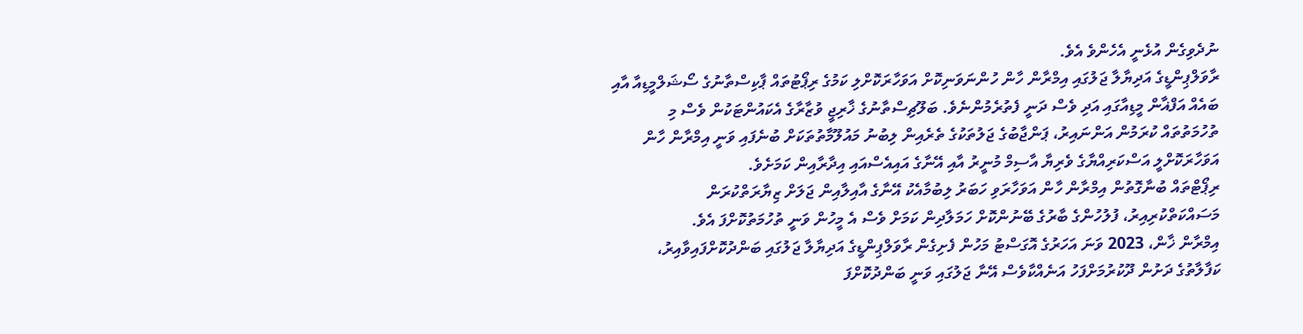ނުދެވިގެން އުޅެނީ އެހެންވެ އެވެ.
ރާވަލްޕިންޑީގެ އަދިޔާލާ ޖަލުގައި އިމްރާން ހާން ހުންނަވަނިކޮށް އަވަހާރަކޮށްލި ކަމުގެ ރިޕޯޓުތައް ޕާކިސްތާނުގެ ސޯޝަލްމީޑިއާ އާއި ބައެއް އަފްޣާން މީޑިއާގައި އަދި ވެސް ދަނީ ފެތުރެމުންނެވެ. ބަލޫޗިސްތާނުގެ ޚާރިޖީ ވުޒާރާގެ އެކައުންޓަކުން ވެސް މި ތުހުމަތުތައް ކުރަމުން އަންނައިރު، ޕަންޖާބުގެ ޖަލުތަކުގެ ތެރެއިން ލިބުނު މައުލޫމާތުތަކަށް ބުނެފައި ވަނީ އިމްރާން ހާން އަވަހާރަކޮށްލީ އަސްކަރިއްޔާގެ ވެރިޔާ އާސިމް މުނީރު އާއި އޭނާގެ އައިއެސްއައި އިދާރާއިން ކަމަށެވެ.
ރިޕޯޓްތައް ބުނާގޮތުން އިމްރާން ހާން އަވަހާރަވި ހަބަރު ލިބުމާއެކު އޭނާގެ އާއިލާއިން ޖަލަށް ޒިޔާރަތްކުރަން މަސައްކަތްކުރިއިރު، ފުލުހުންގެ ބާރުގެ ބޭނުންކޮށް ހަމަލާދިން ކަމަށް ވެސް އެ މީހުން ވަނީ ތުހުމަތުކޮށްފަ އެވެ.
އިމްރާން ޚާން، 2023 ވަނަ އަހަރުގެ އޮގަސްޓު މަހުން ފެށިގެން ރާވަލްޕިންޑީގެ އަދިޔާލާ ޖަލުގައި ބަންދުކޮށްފައިވާއިރު، ކަފާލާތުގެ ދަށުން ދޫކުރުމަށްފަހު އަނެއްކާވެސް އޭނާ ޖަލުގައި ވަނީ ބަންދުކޮށްފަ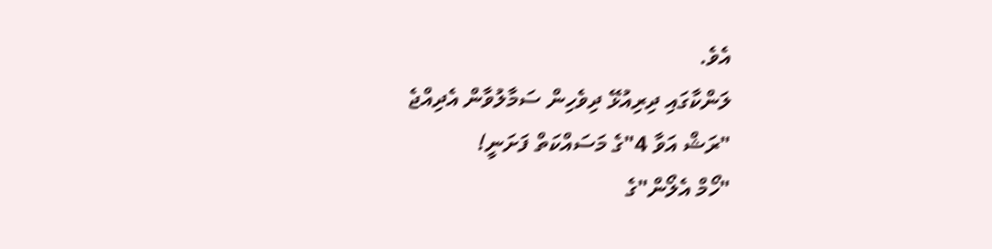އެވެ.
ލަންކާގައި ދިރިއުޅޭ ދިވެހިން ސަމާލުވާން އެދިއްޖެ
"ރަޝް އަވާ 4"ގެ މަސައްކަތް ފަށަނީ!
"ހޯމް އެލޯން"ގެ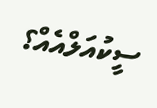ސީކުއަލްއެއް؟